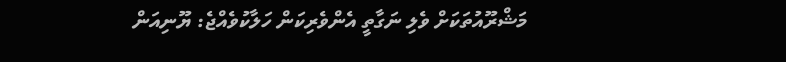މަޝްރޫއުތަކަށް ވެލި ނަގާތީ އެންވެރިކަން ހަލާކުވެއްޖެ: ޔޫނިއަން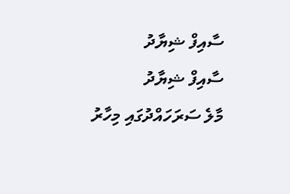ސާއިފް ޝިޔާދު
ސާއިފް ޝިޔާދު
މާލެ ސަރަހައްދުގައި މިހާރު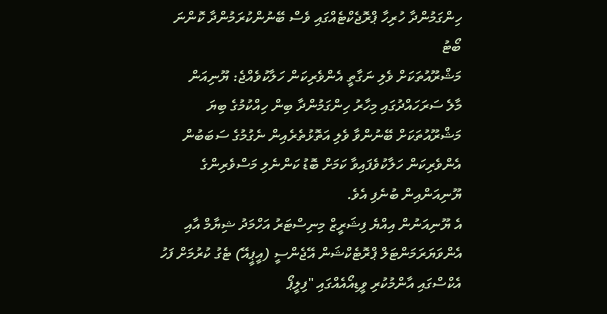ހިންގަމުންދާ ހުރިހާ ޕްރޮޖެކްޓެއްގައި ވެސް ބޭނުންކުރަމުންދާ ކޮންނަ ބޯޓު
މަޝްރޫއުތަކަށް ވެލި ނަގާތީ އެންވެރިކަން ހަލާކުވެއްޖެ: ޔޫނިއަން
މާލެ ސަރަހައްދުގައި މިހާރު ހިންގަމުންދާ ބިން ހިއްކުމުގެ ބިޔަ މަޝްރޫއުތަކަށް ބޭނުންވާ ވެލި އަތޮޅުތެރެއިން ނެގުމުގެ ސަބަބުން އެންވެރިކަން ހަލާކުވެފައިވާ ކަމަށް ބޮޑު ކަންނެލި މަސްވެރިންގެ ޔޫނިއަންއިން ބުނެފި އެވެ.
އެ ޔޫނިއަނުން އިއްޔެ ފިޝަރީޒް މިނިސްޓަރު އަހްމަދު ޝިޔާމް އާއި އެންވަޔަރަމަންޓަލް ޕްރޮޓެކްޝަން އޭޖެންސީ (އީޕީއޭ) ޓެގު ކުރުމަށް ފަހު އެކްސްގައި އާންމުކުރި ވީޑިއޯއެއްގައި "ފިލީޕޯ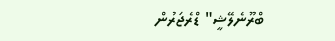ބްރޫނެލޭޝީ" ޑްރެޖަރުން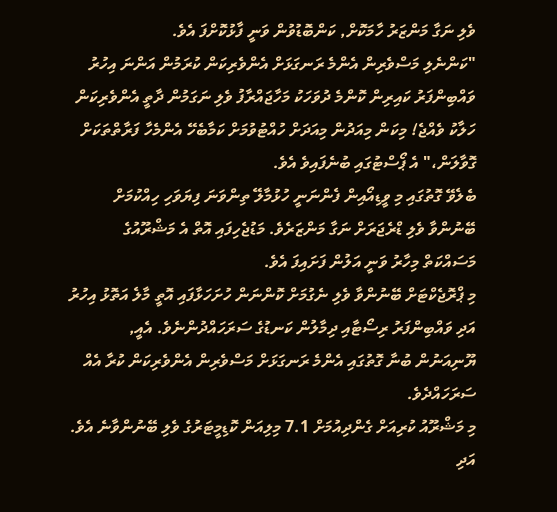ވެލި ނަގާ މަންޒަރު ހާމަކޮށް, ކަންބޮޑުވުން ވަނީ ފާޅުކޮށްފަ އެވެ.
"ކަންނެލި މަސްވެރިން އެންމެ ރަނގަޅަށް އެންވެރިކަން ކުރަމުން އަންނަ އިހުރު ވައްބިންފަރު ކައިރިން ކޮންމެ ދުވަހަކު މަހާޖައްރާފު ވެލި ނަގަމުން ދާތީ އެންވެރިކަން ހަލާކު ވެއްޖެ! މިކަން މިއަދުން މިއަދަށް ހުއްޓުވުމަށް ކަމާބެހޭ އެންމެހާ ފަރާތްތަކަށް ގޮވާލަން،" އެ ޕޯސްޓުގައި ބުނެފައިވެ އެވެ.
ބެލެވޭ ގޮތުގައި މި ވީޑިއޯއިން ފެންނަނީ ހުޅުމާލޭ ތިންވަނަ ފިޔަވަހި ހިއްކުމަށް ބޭނުންވާ ވެލި ޑްރެޖަރަށް ނަގާ މަންޒަރެވެ. މަޑުޖެހިފައި އޮތް އެ މަޝްރޫއުގެ މަސައްކަތް މިހާރު ވަނީ އަލުން ފަށައިފަ އެވެ.
މި ޕްރޮޖެކްޓަށް ބޭނުންވާ ވެލި ނެގުމަށް ކޮންނަން ހުށަހަޅާފައި އޮތީ މާލެ އަތޮޅު އިހުރު އަދި ވައްބިންފަރު ރިސޯޓާއި ދިމާލުން ކަނޑުގެ ސަރަހައްދުންނެވެ. އެއީ, ޔޫނިއަނުން ބުނާ ގޮތުގައި އެންމެ ރަނގަޅަށް މަސްވެރިން އެންވެރިކަން ކުރާ އެއް ސަރަހައްދެވެ.
މި މަޝްރޫއު ކުރިއަށް ގެންދިއުމަށް 7.1 މިލިއަން ކޮޑިމީޓަރުގެ ވެލި ބޭނުންވާނެ އެވެ. އަދި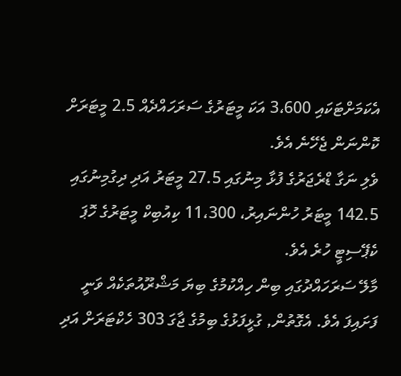އެކަމަށްޓަކައި 3،600 އަކަ މީޓަރުގެ ސަރަހައްދެއް 2.5 މީޓަރަށް ކޮންނަން ޖެހޭނެ އެވެ.
ވެލި ނަގާ ޑްރެޖަރުގެ ފުޅާ މިނުގައި 27.5 މީޓަރު އަދި ދިގުމިނުގައި 142.5 މީޓަރު ހުންނައިރު، 11،300 ކިއުބިކް މީޓަރުގެ ހޮޕަ ކެޕޭސިޓީ ހުރެ އެވެ.
މާލޭ ސަރަހައްދުގައި ބިން ހިއްކުމުގެ ބިޔަ މަޝްރޫއުތަކެއް ވަނީ ފަށައިފަ އެވެ. އެގޮތުން, ގުޅީފަޅުގެ ބިމުގެ ޖާގަ 303 ހެކްޓަރަށް އަދި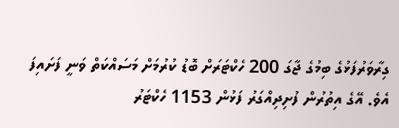ގިރާވަރުފަޅުގެ ބިމުގެ ޖާގަ 200 ހެކްޓަރަށް ބޮޑު ކުރުމަށް މަސައްކަތް ވަނީ ފަށައިފަ އެވެ. އޭގެ އިތުރުން ފުށިދިއްގަރު ފަޅުން 1153 ހެކްޓަރު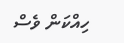ހިއްކަން ވެސް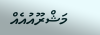މަޝްރޫއުއެއް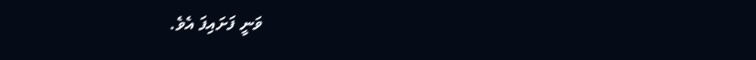ވަނީ ފަށައިފަ އެވެ.